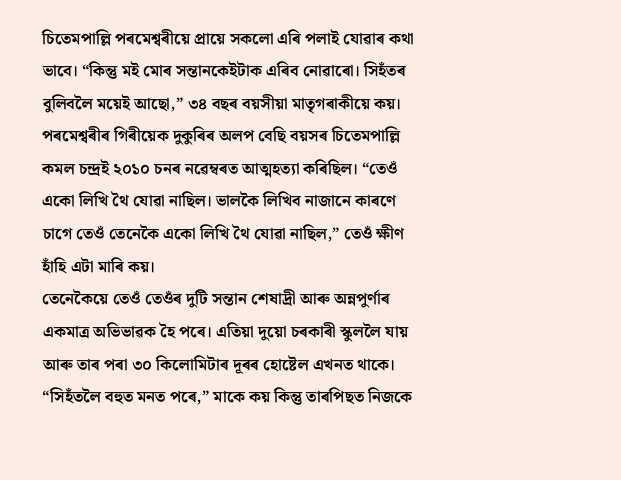চিতেমপাল্লি পৰমেশ্বৰীয়ে প্ৰায়ে সকলো এৰি পলাই যোৱাৰ কথা ভাবে। “কিন্তু মই মোৰ সন্তানকেইটাক এৰিব নোৱাৰো। সিহঁতৰ বুলিবলৈ ময়েই আছো,” ৩৪ বছৰ বয়সীয়া মাতৃগৰাকীয়ে কয়।
পৰমেশ্বৰীৰ গিৰীয়েক দুকুৰিৰ অলপ বেছি বয়সৰ চিতেমপাল্লি কমল চন্দ্ৰই ২০১০ চনৰ নৱেম্বৰত আত্মহত্যা কৰিছিল। “তেওঁ একো লিখি থৈ যোৱা নাছিল। ভালকৈ লিখিব নাজানে কাৰণে চাগে তেওঁ তেনেকৈ একো লিখি থৈ যোৱা নাছিল,” তেওঁ ক্ষীণ হাঁহি এটা মাৰি কয়।
তেনেকৈয়ে তেওঁ তেওঁৰ দুটি সন্তান শেষাদ্ৰী আৰু অন্নপুৰ্ণাৰ একমাত্ৰ অভিভাৱক হৈ পৰে। এতিয়া দুয়ো চৰকাৰী স্কুললৈ যায় আৰু তাৰ পৰা ৩০ কিলোমিটাৰ দূৰৰ হোষ্টেল এখনত থাকে। “সিহঁতলৈ বহুত মনত পৰে,” মাকে কয় কিন্তু তাৰপিছত নিজকে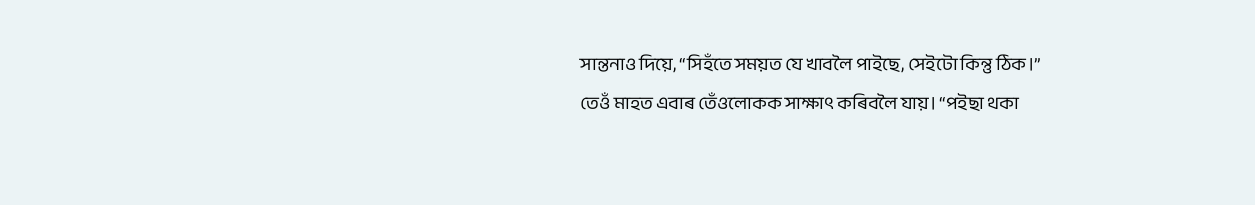সান্তনাও দিয়ে, “সিহঁতে সময়ত যে খাবলৈ পাইছে, সেইটো কিন্তু ঠিক।”
তেওঁ মাহত এবাৰ তেঁওলোকক সাক্ষাৎ কৰিবলৈ যায়। “পইছা থকা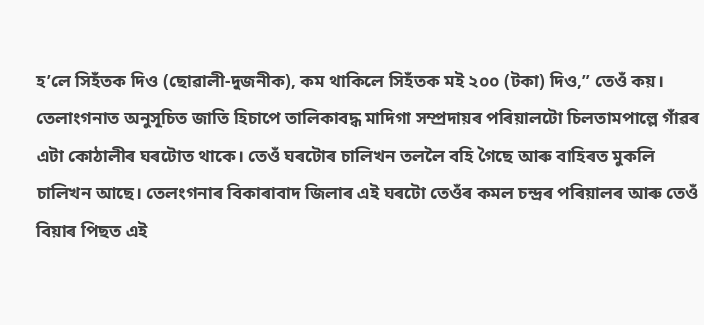হ’লে সিহঁতক দিও (ছোৱালী-দুজনীক), কম থাকিলে সিহঁতক মই ২০০ (টকা) দিও,” তেওঁ কয়।
তেলাংগনাত অনুসূচিত জাতি হিচাপে তালিকাবদ্ধ মাদিগা সম্প্ৰদায়ৰ পৰিয়ালটো চিলতামপাল্লে গাঁৱৰ এটা কোঠালীৰ ঘৰটোত থাকে। তেওঁ ঘৰটোৰ চালিখন তললৈ বহি গৈছে আৰু বাহিৰত মুকলি চালিখন আছে। তেলংগনাৰ বিকাৰাবাদ জিলাৰ এই ঘৰটো তেওঁৰ কমল চন্দ্ৰৰ পৰিয়ালৰ আৰু তেওঁ বিয়াৰ পিছত এই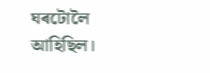ঘৰটোলৈ আহিছিল।